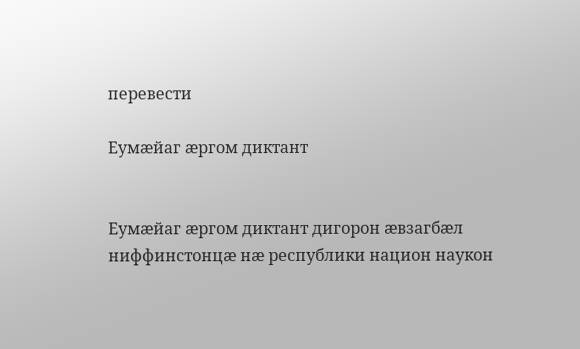перевести

Еумæйаг æргом диктант


Еумæйаг æргом диктант дигорон æвзагбæл ниффинстонцæ нæ республики национ наукон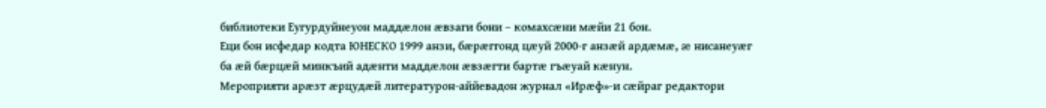библиотеки Еугурдуйнеуон маддæлон æвзаги бони – комахсæни мæйи 21 бон.
Еци бон исфедар кодта ЮНЕСКО 1999 анзи, бæрæггонд цæуй 2000-г анзæй ардæмæ, æ нисанеуæг ба æй бæрцæй минкъий адæнти маддæлон æвзæгти бартæ гъæуай кæнун.
Мероприяти арæзт æрцудæй литературон-аййевадон журнал «Ирæф»-и сæйраг редактори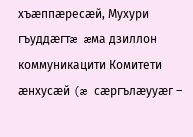хъæппæресæй, Мухури гъуддæгтæ æма дзиллон коммуникацити Комитети æнхусæй (æ сæргълæууæг –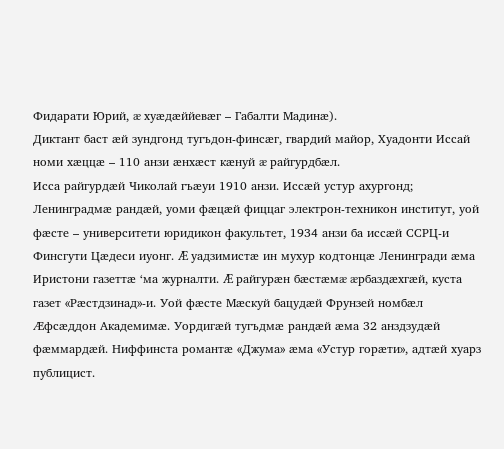Фидарати Юрий, æ хуæдæййевæг – Габалти Мадинæ).
Диктант баст æй зундгонд тугъдон-финсæг, гвардий майор, Хуадонти Иссай номи хæццæ – 110 анзи æнхæст кæнуй æ райгурдбæл.
Исса райгурдæй Чиколай гъæуи 1910 анзи. Иссæй устур ахургонд; Ленинградмæ рандæй, уоми фæцæй фиццаг электрон-техникон институт, уой фæсте – университети юридикон факультет, 1934 анзи ба иссæй ССРЦ-и Финсгути Цæдеси иуонг. Æ уадзимистæ ин мухур кодтонцæ Ленингради æма Иристони газеттæ ‘ма журналти. Æ райгурæн бæстæмæ æрбаздæхгæй, куста газет «Рæстдзинад»-и. Уой фæсте Мæскуй бацудæй Фрунзей номбæл Æфсæддон Академимæ. Уордигæй тугъдмæ рандæй æма 32 анздзудæй фæммардæй. Ниффинста романтæ «Джума» æма «Устур горæти», адтæй хуарз публицист.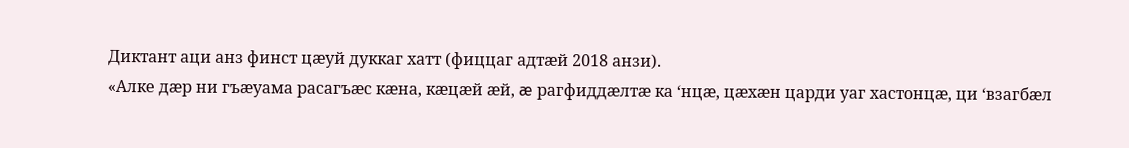Диктант аци анз финст цæуй дуккаг хатт (фиццаг адтæй 2018 анзи).
«Алке дæр ни гъæуама расагъæс кæна, кæцæй æй, æ рагфиддæлтæ ка ‘нцæ, цæхæн царди уаг хастонцæ, ци ‘взагбæл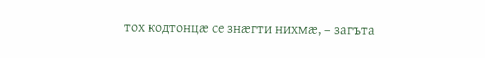тох кодтонцæ се знæгти нихмæ, – загъта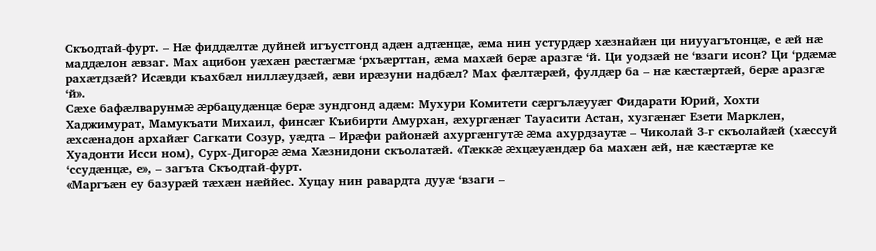Скъодтай-фурт. – Нæ фиддæлтæ дуйней игъустгонд адæн адтæнцæ, æма нин устурдæр хæзнайæн ци ниууагътонцæ, е æй нæ маддæлон æвзаг. Мах ацибон уæхæн рæстæгмæ ‘рхъæрттан, æма махæй берæ аразгæ ‘й. Ци уодзæй не ‘взаги исон? Ци ‘рдæмæ рахæтдзæй? Исæвди къахбæл ниллæудзæй, æви ирæзуни надбæл? Мах фæлтæрæй, фулдæр ба – нæ кæстæртæй, берæ аразгæ ‘й».
Сæхе бафæлварунмæ æрбацудæнцæ берæ зундгонд адæм: Мухури Комитети сæргълæууæг Фидарати Юрий, Хохти Хаджимурат, Мамукъати Михаил, финсæг Къибирти Амурхан, æхургæнæг Тауасити Астан, хузгæнæг Езети Марклен, æхсæнадон архайæг Сагкати Созур, уæдта – Ирæфи районæй ахургæнгутæ æма ахурдзаутæ – Чиколай 3-г скъолайæй (хæссуй Хуадонти Исси ном), Сурх-Дигорæ æма Хæзнидони скъолатæй. «Тæккæ æхцæуæндæр ба махæн æй, нæ кæстæртæ ке ‘ссудæнцæ, е», – загъта Скъодтай-фурт.
«Маргъæн еу базурæй тæхæн нæййес. Хуцау нин равардта дууæ ‘взаги –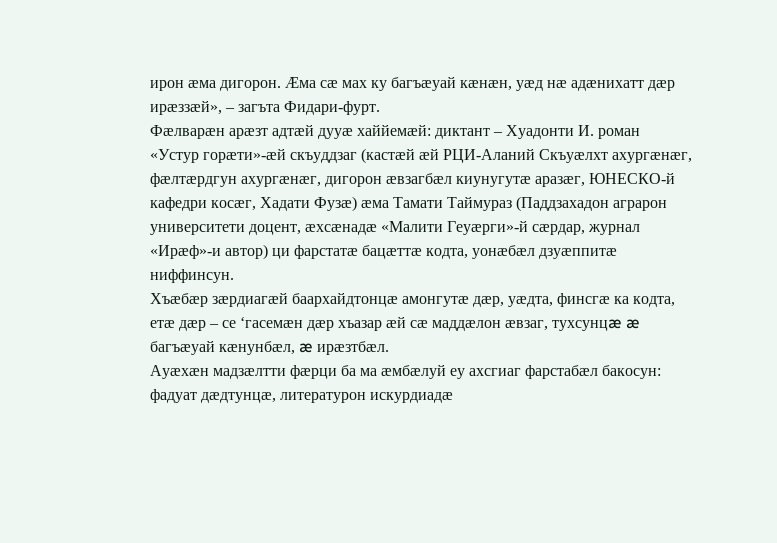ирон æма дигорон. Æма сæ мах ку багъæуай кæнæн, уæд нæ адæнихатт дæр ирæззæй», – загъта Фидари-фурт.
Фæлварæн арæзт адтæй дууæ хаййемæй: диктант – Хуадонти И. роман «Устур горæти»-æй скъуддзаг (кастæй æй РЦИ-Аланий Скъуæлхт ахургæнæг, фæлтæрдгун ахургæнæг, дигорон æвзагбæл киунугутæ аразæг, ЮНЕСКО-й кафедри косæг, Хадати Фузæ) æма Тамати Таймураз (Паддзахадон аграрон университети доцент, æхсæнадæ «Малити Геуæрги»-й сæрдар, журнал «Ирæф»-и автор) ци фарстатæ бацæттæ кодта, уонæбæл дзуæппитæ ниффинсун.
Хъæбæр зæрдиагæй баархайдтонцæ амонгутæ дæр, уæдта, финсгæ ка кодта, етæ дæр – се ‘гасемæн дæр хъазар æй сæ маддæлон æвзаг, тухсунцæ æ багъæуай кæнунбæл, æ ирæзтбæл.
Ауæхæн мадзæлтти фæрци ба ма æмбæлуй еу ахсгиаг фарстабæл бакосун: фадуат дæдтунцæ, литературон искурдиадæ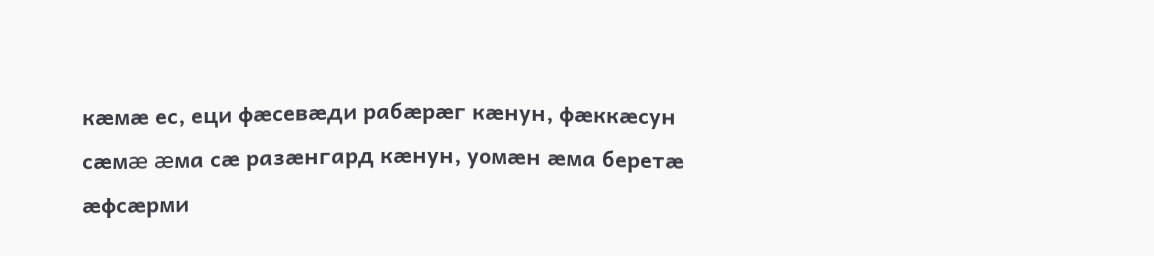кæмæ ес, еци фæсевæди рабæрæг кæнун, фæккæсун сæмæ æма сæ разæнгард кæнун, уомæн æма беретæ æфсæрми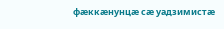фæккæнунцæ сæ уадзимистæ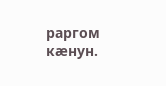раргом кæнун.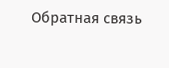Обратная связь